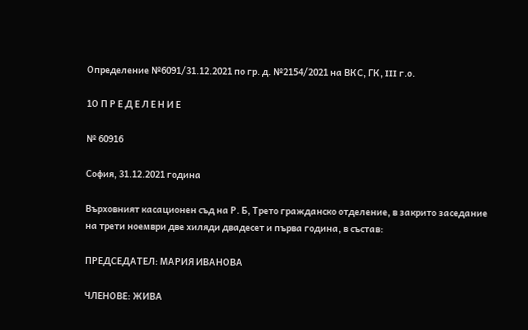Определение №6091/31.12.2021 по гр. д. №2154/2021 на ВКС, ГК, III г.о.

1О П Р Е Д Е Л Е Н И Е

№ 60916

София, 31.12.2021 година

Върховният касационен съд на Р. Б, Трето гражданско отделение, в закрито заседание на трети ноември две хиляди двадесет и първа година, в състав:

ПРЕДСЕДАТЕЛ: МАРИЯ ИВАНОВА

ЧЛЕНОВЕ: ЖИВА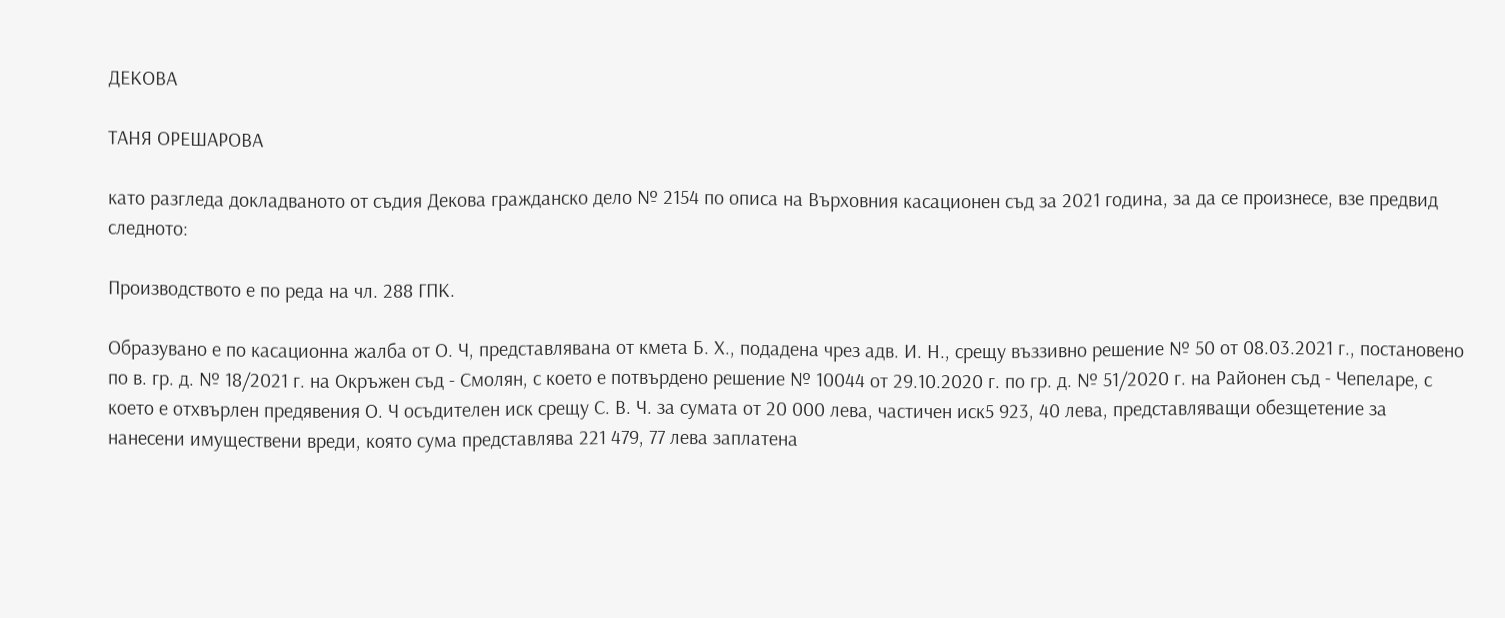ДЕКОВА

ТАНЯ ОРЕШАРОВА

като разгледа докладваното от съдия Декова гражданско дело № 2154 по описа на Върховния касационен съд за 2021 година, за да се произнесе, взе предвид следното:

Производството е по реда на чл. 288 ГПК.

Образувано е по касационна жалба от О. Ч, представляванa от кмета Б. Х., подадена чрез адв. И. Н., срещу въззивно решение № 50 от 08.03.2021 г., постановено по в. гр. д. № 18/2021 г. на Окръжен съд - Смолян, с което е потвърдено решение № 10044 от 29.10.2020 г. по гр. д. № 51/2020 г. на Районен съд - Чепеларе, с което е отхвърлен предявения О. Ч осъдителен иск срещу С. В. Ч. за сумата от 20 000 лева, частичен иск5 923, 40 лева, представляващи обезщетение за нанесени имуществени вреди, която сума представлява 221 479, 77 лева заплатена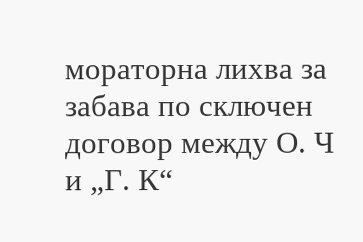мораторна лихва за забава по сключен договор между О. Ч и „Г. К“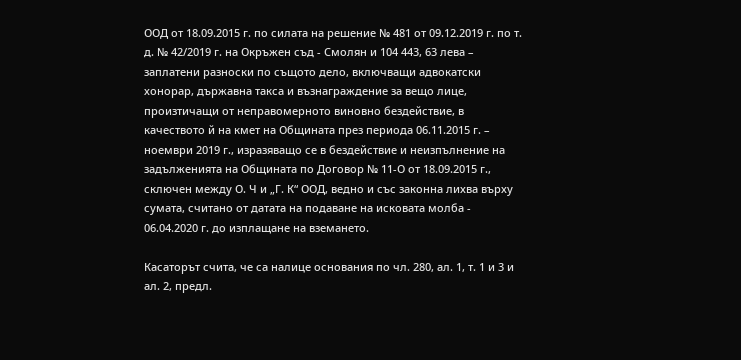ООД от 18.09.2015 г. по силата на решение № 481 от 09.12.2019 г. по т. д. № 42/2019 г. на Окръжен съд - Смолян и 104 443, 63 лева – заплатени разноски по същото дело, включващи адвокатски хонорар, държавна такса и възнаграждение за вещо лице, произтичащи от неправомерното виновно бездействие, в качеството й на кмет на Общината през периода 06.11.2015 г. – ноември 2019 г., изразяващо се в бездействие и неизпълнение на задълженията на Общината по Договор № 11-О от 18.09.2015 г., сключен между О. Ч и „Г. К“ ООД, ведно и със законна лихва върху сумата, считано от датата на подаване на исковата молба - 06.04.2020 г. до изплащане на вземането.

Касаторът счита, че са налице основания по чл. 280, ал. 1, т. 1 и 3 и ал. 2, предл.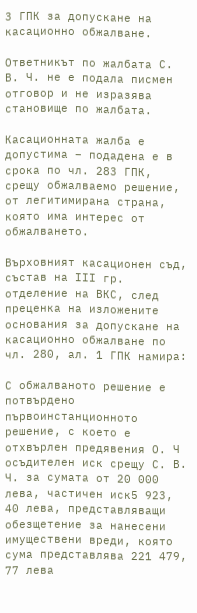3 ГПК за допускане на касационно обжалване.

Ответникът по жалбата С. В. Ч. не е подала писмен отговор и не изразява становище по жалбата.

Касационната жалба е допустима – подадена е в срока по чл. 283 ГПК, срещу обжалваемо решение, от легитимирана страна, която има интерес от обжалването.

Върховният касационен съд, състав на ІІІ гр. отделение на ВКС, след преценка на изложените основания за допускане на касационно обжалване по чл. 280, ал. 1 ГПК намира:

С обжалваното решение е потвърдено първоинстанционното решение, с което е отхвърлен предявения О. Ч осъдителен иск срещу С. В. Ч. за сумата от 20 000 лева, частичен иск5 923, 40 лева, представляващи обезщетение за нанесени имуществени вреди, която сума представлява 221 479, 77 лева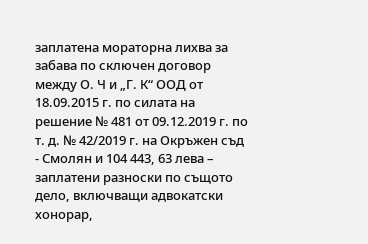заплатена мораторна лихва за забава по сключен договор между О. Ч и „Г. К“ ООД от 18.09.2015 г. по силата на решение № 481 от 09.12.2019 г. по т. д. № 42/2019 г. на Окръжен съд - Смолян и 104 443, 63 лева – заплатени разноски по същото дело, включващи адвокатски хонорар,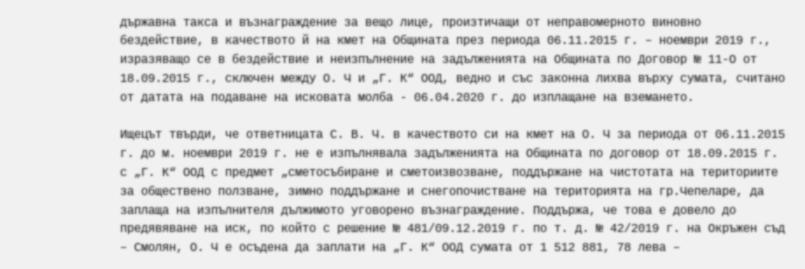държавна такса и възнаграждение за вещо лице, произтичащи от неправомерното виновно бездействие, в качеството й на кмет на Общината през периода 06.11.2015 г. – ноември 2019 г., изразяващо се в бездействие и неизпълнение на задълженията на Общината по Договор № 11-О от 18.09.2015 г., сключен между О. Ч и „Г. К“ ООД, ведно и със законна лихва върху сумата, считано от датата на подаване на исковата молба - 06.04.2020 г. до изплащане на вземането.

Ищецът твърди, че ответницата С. В. Ч. в качеството си на кмет на О. Ч за периода от 06.11.2015 г. до м. ноември 2019 г. не е изпълнявала задълженията на Общината по договор от 18.09.2015 г. с „Г. К“ ООД с предмет „сметосъбиране и сметоизвозване, поддържане на чистотата на териториите за обществено ползване, зимно поддържане и снегопочистване на територията на гр.Чепеларе, да заплаща на изпълнителя дължимото уговорено възнаграждение. Поддържа, че това е довело до предявяване на иск, по който с решение № 481/09.12.2019 г. по т. д. № 42/2019 г. на Окръжен съд – Смолян, О. Ч е осъдена да заплати на „Г. К“ ООД сумата от 1 512 881, 78 лева –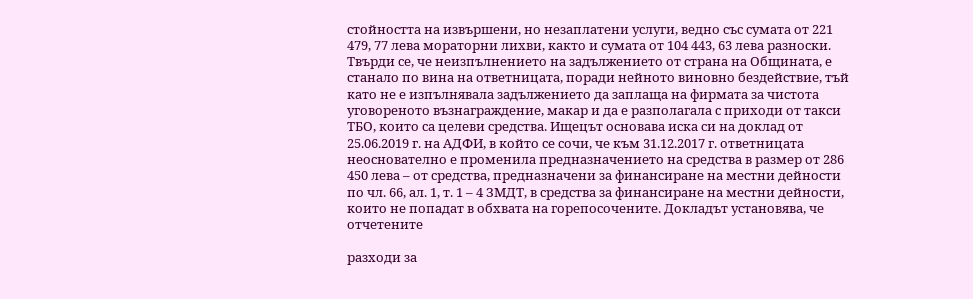стойността на извършени, но незаплатени услуги, ведно със сумата от 221 479, 77 лева мораторни лихви, както и сумата от 104 443, 63 лева разноски. Твърди се, че неизпълнението на задължението от страна на Общината, е станало по вина на ответницата, поради нейното виновно бездействие, тъй като не е изпълнявала задължението да заплаща на фирмата за чистота уговореното възнаграждение, макар и да е разполагала с приходи от такси ТБО, които са целеви средства. Ищецът основава иска си на доклад от 25.06.2019 г. на АДФИ, в който се сочи, че към 31.12.2017 г. ответницата неоснователно е променила предназначението на средства в размер от 286 450 лева – от средства, предназначени за финансиране на местни дейности по чл. 66, ал. 1, т. 1 – 4 ЗМДТ, в средства за финансиране на местни дейности, които не попадат в обхвата на горепосочените. Докладът установява, че отчетените

разходи за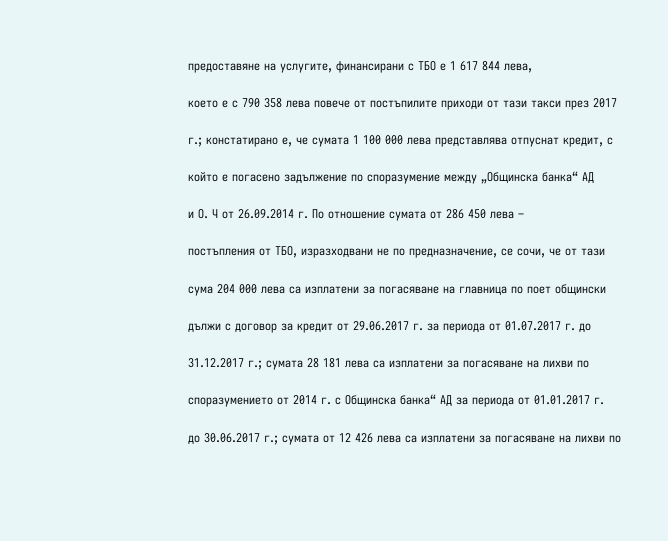предоставяне на услугите, финансирани с ТБО е 1 617 844 лева,

което е с 790 358 лева повече от постъпилите приходи от тази такси през 2017

г.; констатирано е, че сумата 1 100 000 лева представлява отпуснат кредит, с

който е погасено задължение по споразумение между „Общинска банка“ АД

и О. Ч от 26.09.2014 г. По отношение сумата от 286 450 лева –

постъпления от ТБО, изразходвани не по предназначение, се сочи, че от тази

сума 204 000 лева са изплатени за погасяване на главница по поет общински

дължи с договор за кредит от 29.06.2017 г. за периода от 01.07.2017 г. до

31.12.2017 г.; сумата 28 181 лева са изплатени за погасяване на лихви по

споразумението от 2014 г. с Общинска банка“ АД за периода от 01.01.2017 г.

до 30.06.2017 г.; сумата от 12 426 лева са изплатени за погасяване на лихви по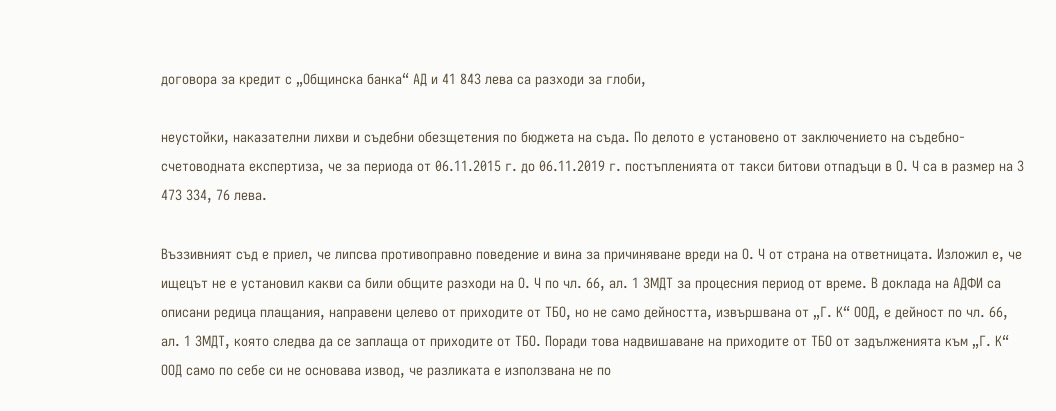договора за кредит с „Общинска банка“ АД и 41 843 лева са разходи за глоби,

неустойки, наказателни лихви и съдебни обезщетения по бюджета на съда. По делото е установено от заключението на съдебно-счетоводната експертиза, че за периода от 06.11.2015 г. до 06.11.2019 г. постъпленията от такси битови отпадъци в О. Ч са в размер на 3 473 334, 76 лева.

Въззивният съд е приел, че липсва противоправно поведение и вина за причиняване вреди на О. Ч от страна на ответницата. Изложил е, че ищецът не е установил какви са били общите разходи на О. Ч по чл. 66, ал. 1 ЗМДТ за процесния период от време. В доклада на АДФИ са описани редица плащания, направени целево от приходите от ТБО, но не само дейността, извършвана от „Г. К“ ООД, е дейност по чл. 66, ал. 1 ЗМДТ, която следва да се заплаща от приходите от ТБО. Поради това надвишаване на приходите от ТБО от задълженията към „Г. К“ ООД само по себе си не основава извод, че разликата е използвана не по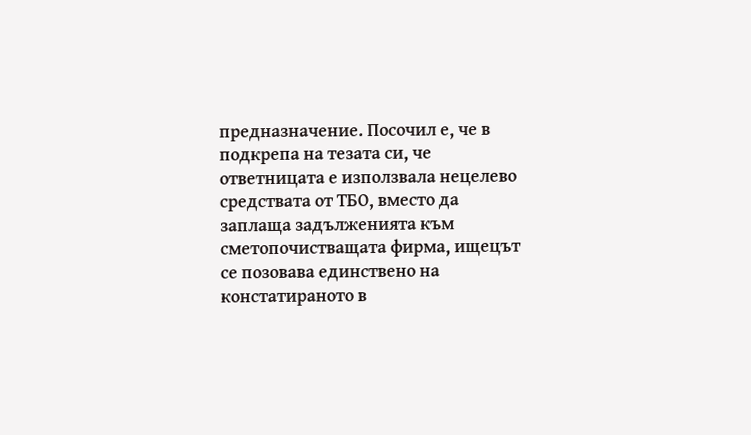предназначение. Посочил е, че в подкрепа на тезата си, че ответницата е използвала нецелево средствата от ТБО, вместо да заплаща задълженията към сметопочистващата фирма, ищецът се позовава единствено на констатираното в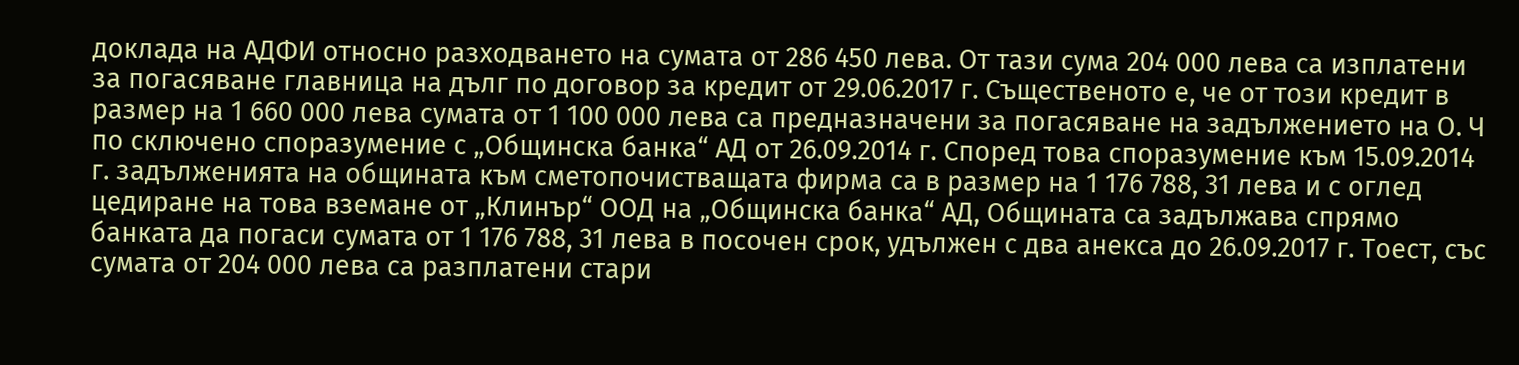доклада на АДФИ относно разходването на сумата от 286 450 лева. От тази сума 204 000 лева са изплатени за погасяване главница на дълг по договор за кредит от 29.06.2017 г. Същественото е, че от този кредит в размер на 1 660 000 лева сумата от 1 100 000 лева са предназначени за погасяване на задължението на О. Ч по сключено споразумение с „Общинска банка“ АД от 26.09.2014 г. Според това споразумение към 15.09.2014 г. задълженията на общината към сметопочистващата фирма са в размер на 1 176 788, 31 лева и с оглед цедиране на това вземане от „Клинър“ ООД на „Общинска банка“ АД, Общината са задължава спрямо банката да погаси сумата от 1 176 788, 31 лева в посочен срок, удължен с два анекса до 26.09.2017 г. Тоест, със сумата от 204 000 лева са разплатени стари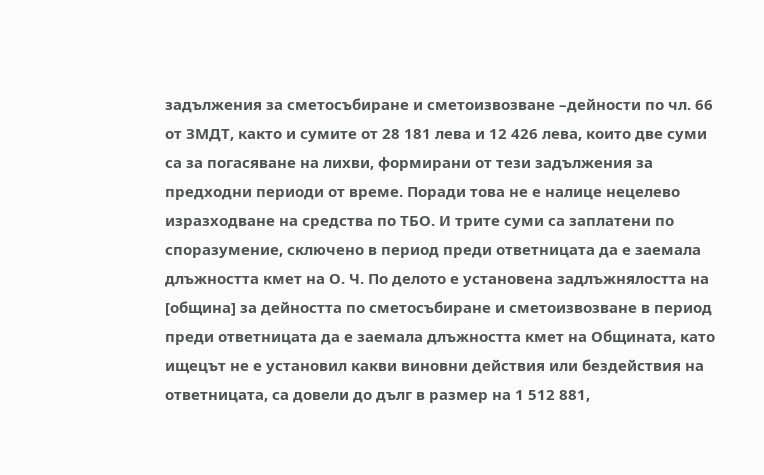задължения за сметосъбиране и сметоизвозване –дейности по чл. 66 от ЗМДТ, както и сумите от 28 181 лева и 12 426 лева, които две суми са за погасяване на лихви, формирани от тези задължения за предходни периоди от време. Поради това не е налице нецелево изразходване на средства по ТБО. И трите суми са заплатени по споразумение, сключено в период преди ответницата да е заемала длъжността кмет на О. Ч. По делото е установена задлъжнялостта на [община] за дейността по сметосъбиране и сметоизвозване в период преди ответницата да е заемала длъжността кмет на Общината, като ищецът не е установил какви виновни действия или бездействия на ответницата, са довели до дълг в размер на 1 512 881,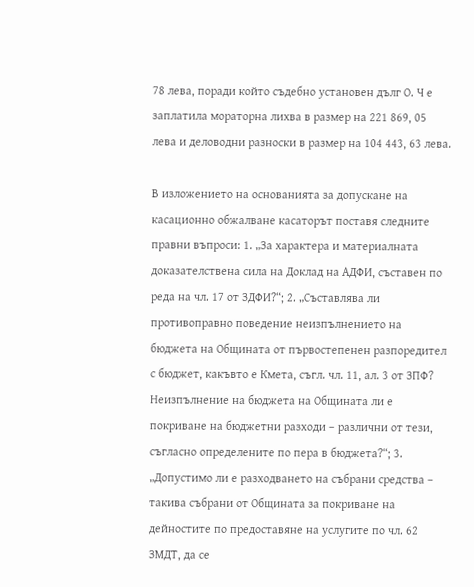78 лева, поради който съдебно установен дълг О. Ч е заплатила мораторна лихва в размер на 221 869, 05 лева и деловодни разноски в размер на 104 443, 63 лева.

В изложението на основанията за допускане на касационно обжалване касаторът поставя следните правни въпроси: 1. „За характера и материалната доказателствена сила на Доклад на АДФИ, съставен по реда на чл. 17 от ЗДФИ?“; 2. „Съставлява ли противоправно поведение неизпълнението на бюджета на Общината от първостепенен разпоредител с бюджет, какъвто е Кмета, съгл. чл. 11, ал. 3 от ЗПФ? Неизпълнение на бюджета на Общината ли е покриване на бюджетни разходи – различни от тези, съгласно определените по пера в бюджета?“; 3. „Допустимо ли е разходването на събрани средства – такива събрани от Общината за покриване на дейностите по предоставяне на услугите по чл. 62 ЗМДТ, да се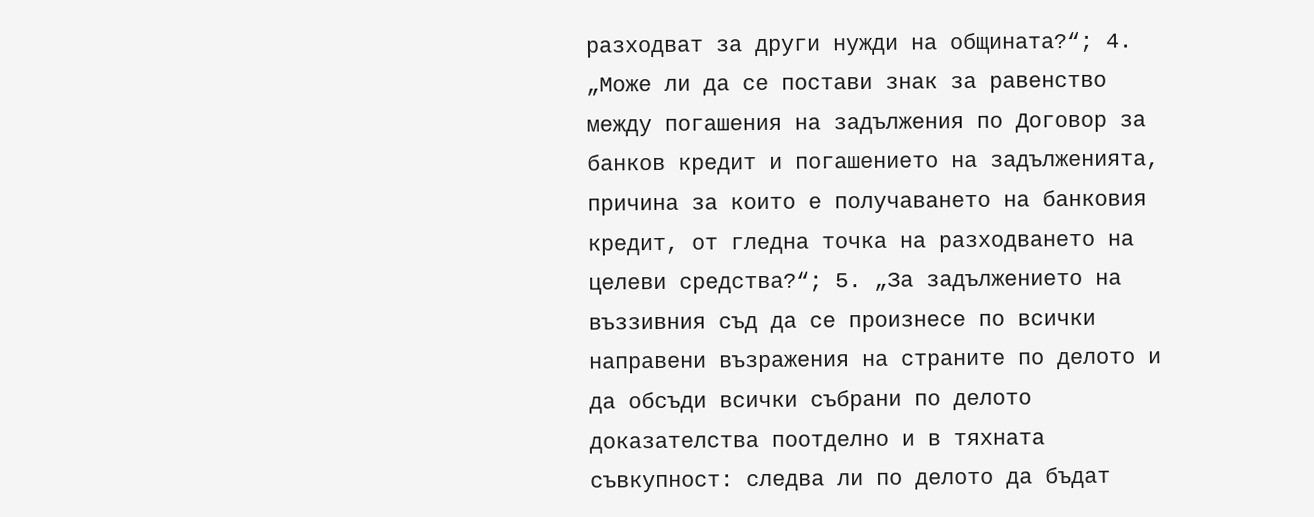разходват за други нужди на общината?“; 4. „Може ли да се постави знак за равенство между погашения на задължения по Договор за банков кредит и погашението на задълженията, причина за които е получаването на банковия кредит, от гледна точка на разходването на целеви средства?“; 5. „За задължението на въззивния съд да се произнесе по всички направени възражения на страните по делото и да обсъди всички събрани по делото доказателства поотделно и в тяхната съвкупност: следва ли по делото да бъдат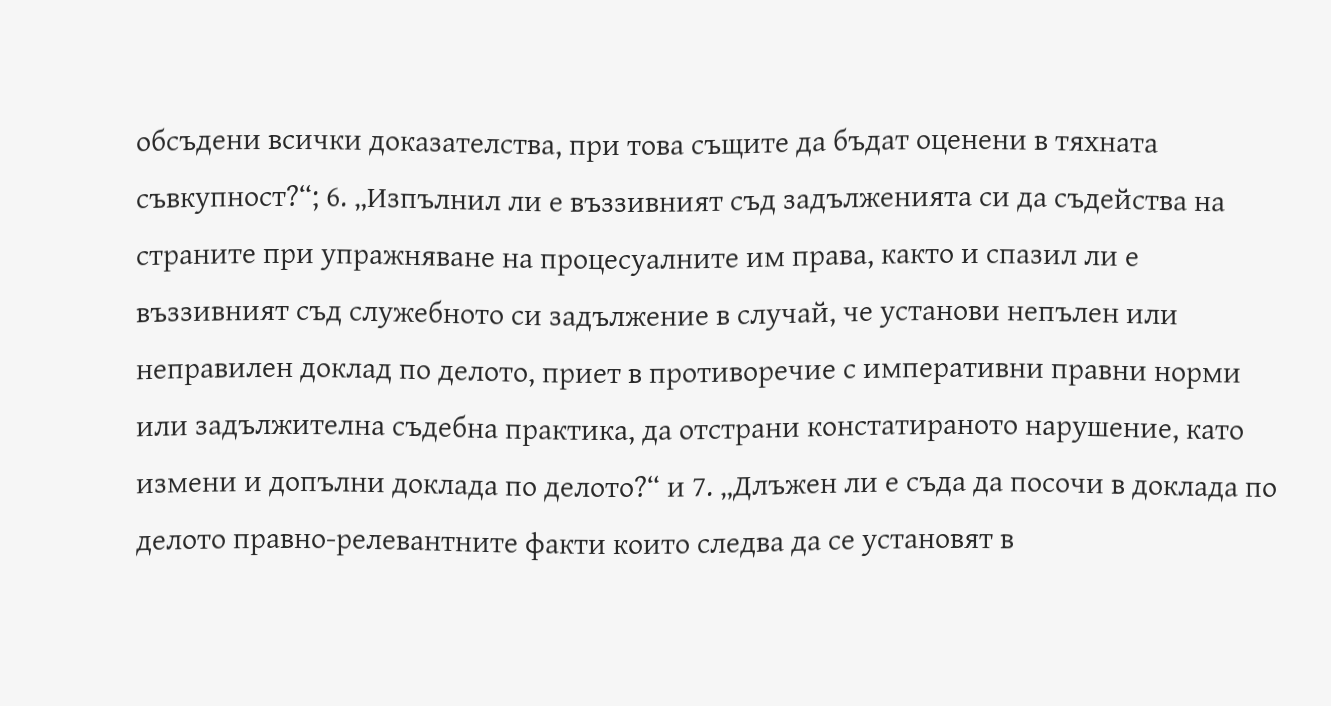обсъдени всички доказателства, при това същите да бъдат оценени в тяхната съвкупност?“; 6. „Изпълнил ли е въззивният съд задълженията си да съдейства на страните при упражняване на процесуалните им права, както и спазил ли е въззивният съд служебното си задължение в случай, че установи непълен или неправилен доклад по делото, приет в противоречие с императивни правни норми или задължителна съдебна практика, да отстрани констатираното нарушение, като измени и допълни доклада по делото?“ и 7. „Длъжен ли е съда да посочи в доклада по делото правно-релевантните факти които следва да се установят в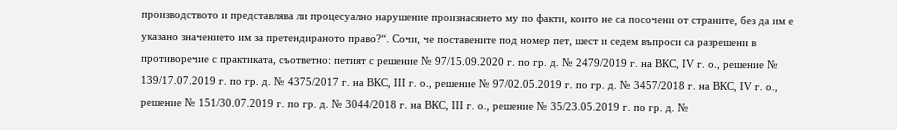производството и представлява ли процесуално нарушение произнасянето му по факти, които не са посочени от страните, без да им е указано значението им за претендираното право?“. Сочи, че поставените под номер пет, шест и седем въпроси са разрешени в противоречие с практиката, съответно: петият с решение № 97/15.09.2020 г. по гр. д. № 2479/2019 г. на ВКС, ІV г. о., решение № 139/17.07.2019 г. по гр. д. № 4375/2017 г. на ВКС, ІІІ г. о., решение № 97/02.05.2019 г. по гр. д. № 3457/2018 г. на ВКС, ІV г. о., решение № 151/30.07.2019 г. по гр. д. № 3044/2018 г. на ВКС, ІІІ г. о., решение № 35/23.05.2019 г. по гр. д. №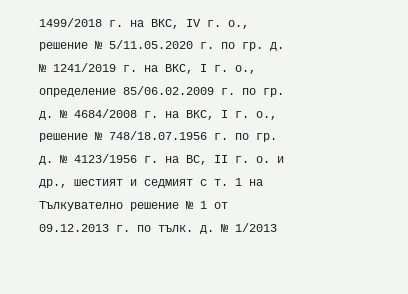1499/2018 г. на ВКС, ІV г. о., решение № 5/11.05.2020 г. по гр. д. № 1241/2019 г. на ВКС, І г. о., определение 85/06.02.2009 г. по гр. д. № 4684/2008 г. на ВКС, І г. о., решение № 748/18.07.1956 г. по гр. д. № 4123/1956 г. на ВС, ІІ г. о. и др., шестият и седмият с т. 1 на Тълкувателно решение № 1 от 09.12.2013 г. по тълк. д. № 1/2013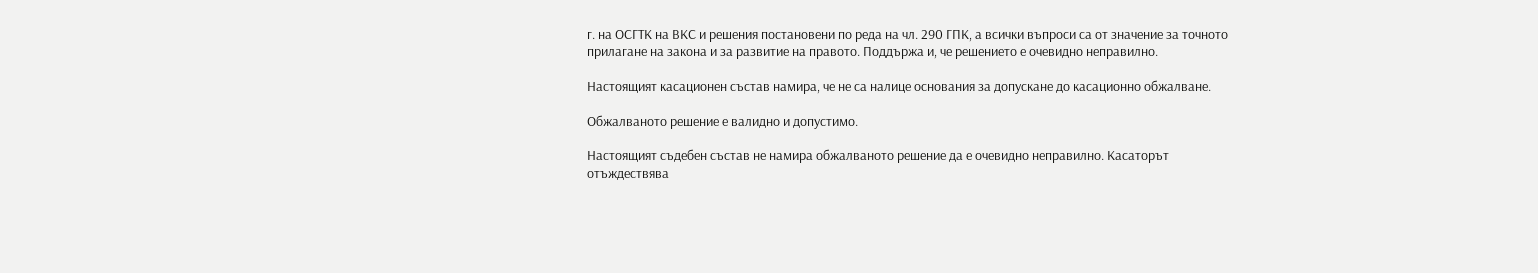г. на ОСГТК на ВКС и решения постановени по реда на чл. 290 ГПК, а всички въпроси са от значение за точното прилагане на закона и за развитие на правото. Поддържа и, че решението е очевидно неправилно.

Настоящият касационен състав намира, че не са налице основания за допускане до касационно обжалване.

Обжалваното решение е валидно и допустимо.

Настоящият съдебен състав не намира обжалваното решение да е очевидно неправилно. Касаторът отъждествява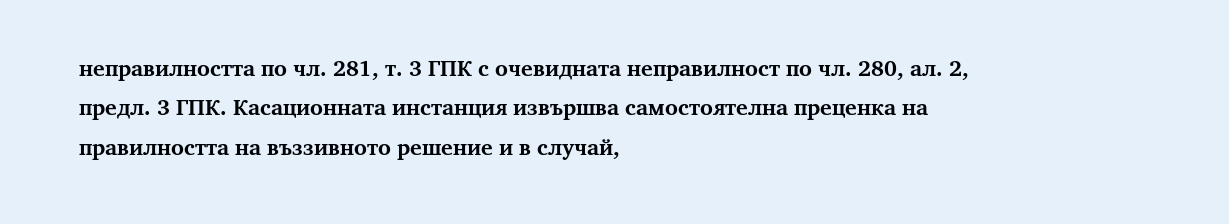неправилността по чл. 281, т. 3 ГПК с очевидната неправилност по чл. 280, ал. 2, предл. 3 ГПК. Касационната инстанция извършва самостоятелна преценка на правилността на въззивното решение и в случай,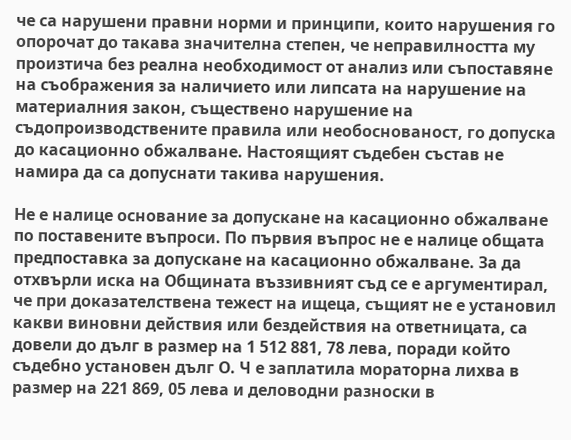че са нарушени правни норми и принципи, които нарушения го опорочат до такава значителна степен, че неправилността му произтича без реална необходимост от анализ или съпоставяне на съображения за наличието или липсата на нарушение на материалния закон, съществено нарушение на съдопроизводствените правила или необоснованост, го допуска до касационно обжалване. Настоящият съдебен състав не намира да са допуснати такива нарушения.

Не е налице основание за допускане на касационно обжалване по поставените въпроси. По първия въпрос не е налице общата предпоставка за допускане на касационно обжалване. За да отхвърли иска на Общината въззивният съд се е аргументирал, че при доказателствена тежест на ищеца, същият не е установил какви виновни действия или бездействия на ответницата, са довели до дълг в размер на 1 512 881, 78 лева, поради който съдебно установен дълг О. Ч е заплатила мораторна лихва в размер на 221 869, 05 лева и деловодни разноски в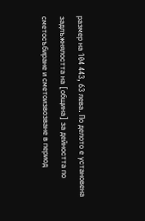размер на 104 443, 63 лева. По делото е установена задлъжнялостта на [община] за дейността по сметосъбиране и сметоизвозване в период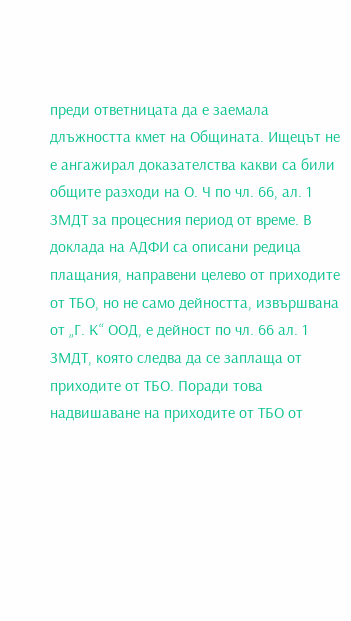преди ответницата да е заемала длъжността кмет на Общината. Ищецът не е ангажирал доказателства какви са били общите разходи на О. Ч по чл. 66, ал. 1 ЗМДТ за процесния период от време. В доклада на АДФИ са описани редица плащания, направени целево от приходите от ТБО, но не само дейността, извършвана от „Г. К“ ООД, е дейност по чл. 66 ал. 1 ЗМДТ, която следва да се заплаща от приходите от ТБО. Поради това надвишаване на приходите от ТБО от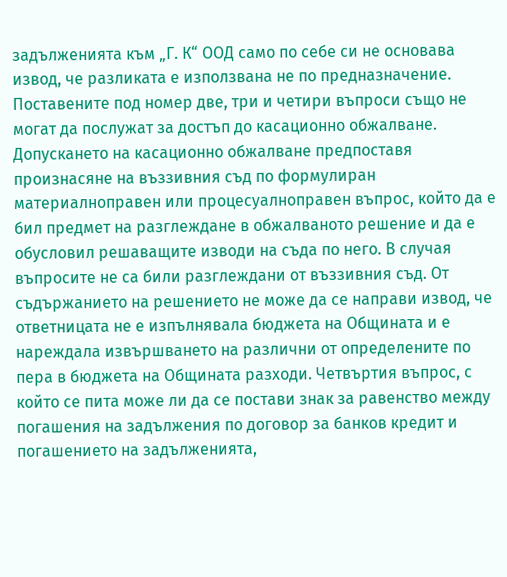задълженията към „Г. К“ ООД само по себе си не основава извод, че разликата е използвана не по предназначение. Поставените под номер две, три и четири въпроси също не могат да послужат за достъп до касационно обжалване. Допускането на касационно обжалване предпоставя произнасяне на въззивния съд по формулиран материалноправен или процесуалноправен въпрос, който да е бил предмет на разглеждане в обжалваното решение и да е обусловил решаващите изводи на съда по него. В случая въпросите не са били разглеждани от въззивния съд. От съдържанието на решението не може да се направи извод, че ответницата не е изпълнявала бюджета на Общината и е нареждала извършването на различни от определените по пера в бюджета на Общината разходи. Четвъртия въпрос, с който се пита може ли да се постави знак за равенство между погашения на задължения по договор за банков кредит и погашението на задълженията,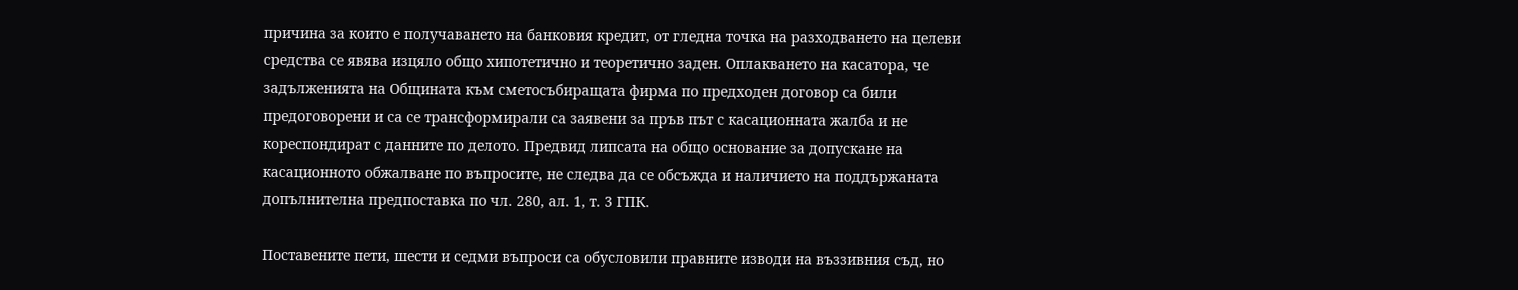причина за които е получаването на банковия кредит, от гледна точка на разходването на целеви средства се явява изцяло общо хипотетично и теоретично заден. Оплакването на касатора, че задълженията на Общината към сметосъбиращата фирма по предходен договор са били предоговорени и са се трансформирали са заявени за пръв път с касационната жалба и не кореспондират с данните по делото. Предвид липсата на общо основание за допускане на касационното обжалване по въпросите, не следва да се обсъжда и наличието на поддържаната допълнителна предпоставка по чл. 280, ал. 1, т. 3 ГПК.

Поставените пети, шести и седми въпроси са обусловили правните изводи на въззивния съд, но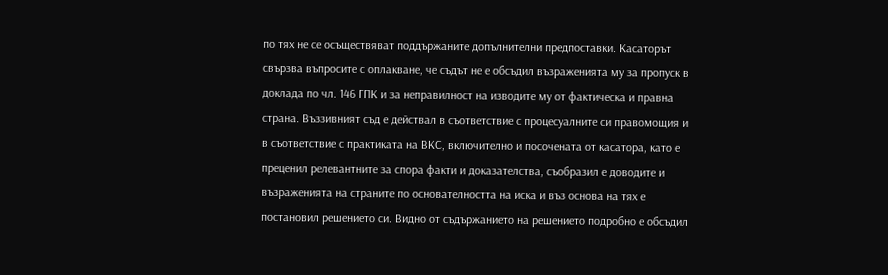по тях не се осъществяват поддържаните допълнителни предпоставки. Касаторът свързва въпросите с оплакване, че съдът не е обсъдил възраженията му за пропуск в доклада по чл. 146 ГПК и за неправилност на изводите му от фактическа и правна страна. Въззивният съд е действал в съответствие с процесуалните си правомощия и в съответствие с практиката на ВКС, включително и посочената от касатора, като е преценил релевантните за спора факти и доказателства, съобразил е доводите и възраженията на страните по основателността на иска и въз основа на тях е постановил решението си. Видно от съдържанието на решението подробно е обсъдил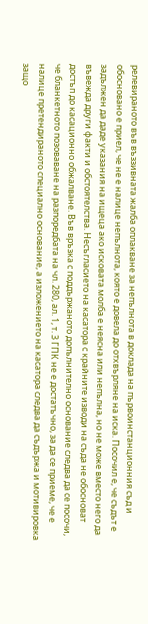релевираното във въззивната жалба оплакване за непълнота в доклада на първоинстанционния съд и обосновано е приел, че не е налице непълнота, която е довела до отхвърляне на иска. Посочил е, че съдът е задължен да даде указания на ищеца ако исковата молба е неясна или непълна, но не може вместо него да въвежда други факти и обстоятелства. Несъгласието на касатора с крайните изводи на съда не обосноват достъп до касационно обжалване. Във връзка с поддържаното допълнително основание следва да се посочи, че бланкетното позоваване на разпоредбата на чл. 280, ал. 1, т. 3 ГПК не е достатъчно, за да се приеме, че е налице претендираното специално основание, а изложението на касатора следва да съдържа и мотивировка защо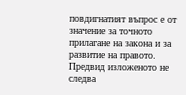повдигнатият въпрос е от значение за точното прилагане на закона и за развитие на правото. Предвид изложеното не следва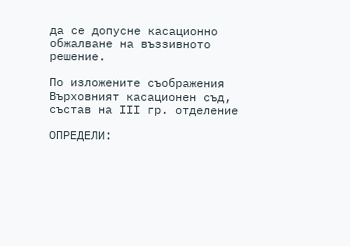да се допусне касационно обжалване на въззивното решение.

По изложените съображения Върховният касационен съд, състав на IІІ гр. отделение

ОПРЕДЕЛИ: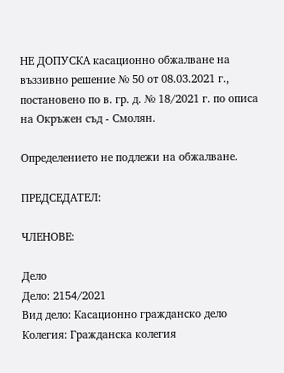НЕ ДОПУСКА касационно обжалване на въззивно решение № 50 от 08.03.2021 г., постановено по в. гр. д. № 18/2021 г. по описа на Окръжен съд - Смолян.

Определението не подлежи на обжалване.

ПРЕДСЕДАТЕЛ:

ЧЛЕНОВЕ:

Дело
Дело: 2154/2021
Вид дело: Касационно гражданско дело
Колегия: Гражданска колегия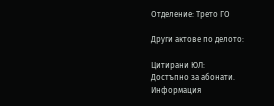Отделение: Трето ГО

Други актове по делото:

Цитирани ЮЛ:
Достъпно за абонати.
Информация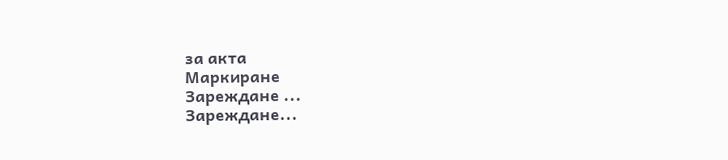за акта
Маркиране
Зареждане ...
Зареждане...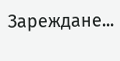Зареждане...